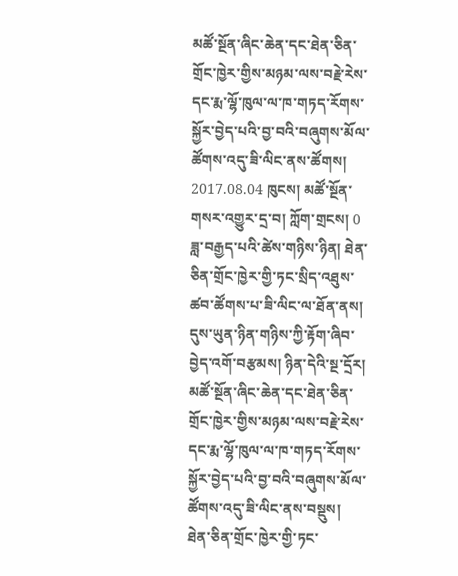མཚོ་སྔོན་ཞིང་ཆེན་དང་ཐེན་ཅིན་གྲོང་ཁྱེར་གྱིས་མཉམ་ལས་བརྗེ་རེས་དང་རྨ་ལྷོ་ཁུལ་ལ་ཁ་གཏད་རོགས་སྐྱོར་བྱེད་པའི་བྱ་བའི་བཞུགས་མོལ་ཚོགས་འདུ་ཟི་ལིང་ནས་ཚོགས།
2017.08.04 ཁུངས། མཚོ་སྔོན་གསར་འགྱུར་དྲ་བ། ཀློག་གྲངས། 0
ཟླ་བརྒྱད་པའི་ཚེས་གཉིས་ཉིན། ཐེན་ཅིན་གྲོང་ཁྱེར་གྱི་ཏང་སྲིད་འཐུས་ཚབ་ཚོགས་པ་ཟི་ལིང་ལ་ཐོན་ནས། དུས་ཡུན་ཉིན་གཉིས་ཀྱི་རྟོག་ཞིབ་བྱེད་འགོ་བརྩམས། ཉིན་དེའི་སྔ་དྲོར། མཚོ་སྔོན་ཞིང་ཆེན་དང་ཐེན་ཅིན་གྲོང་ཁྱེར་གྱིས་མཉམ་ལས་བརྗེ་རེས་དང་རྨ་ལྷོ་ཁུལ་ལ་ཁ་གཏད་རོགས་སྐྱོར་བྱེད་པའི་བྱ་བའི་བཞུགས་མོལ་ཚོགས་འདུ་ཟི་ལིང་ནས་བསྡུས།
ཐེན་ཅིན་གྲོང་ཁྱེར་གྱི་ཏང་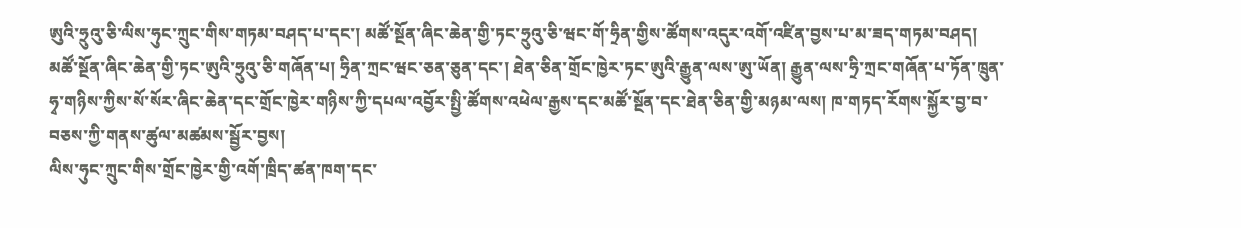ཨུའི་ཧྲུའུ་ཅི་ལིས་ཧུང་ཀྲུང་གིས་གཏམ་བཤད་པ་དང་། མཚོ་སྔོན་ཞིང་ཆེན་གྱི་ཏང་ཧྲུའུ་ཅི་ཝང་གོ་ཧྲིན་གྱིས་ཚོགས་འདུར་འགོ་འཛིན་བྱས་པ་མ་ཟད་གཏམ་བཤད། མཚོ་སྔོན་ཞིང་ཆེན་གྱི་ཏང་ཨུའི་ཧྲུའུ་ཅི་གཞོན་པ། ཧྲིན་ཀྲང་ཝང་ཅན་ཅུན་དང་། ཐེན་ཅིན་གྲོང་ཁྱེར་ཏང་ཨུའི་རྒྱུན་ལས་ཨུ་ཡོན། རྒྱུན་ལས་ཧྲི་ཀྲང་གཞོན་པ་ཏོན་ཁྲུན་ཧྭ་གཉིས་ཀྱིས་སོ་སོར་ཞིང་ཆེན་དང་གྲོང་ཁྱེར་གཉིས་ཀྱི་དཔལ་འབྱོར་སྤྱི་ཚོགས་འཕེལ་རྒྱས་དང་མཚོ་སྔོན་དང་ཐེན་ཅིན་གྱི་མཉམ་ལས། ཁ་གཏད་རོགས་སྐྱོར་བྱ་བ་བཅས་ཀྱི་གནས་ཚུལ་མཚམས་སྦྱོར་བྱས།
ལིས་ཧུང་ཀྲུང་གིས་གྲོང་ཁྱེར་གྱི་འགོ་ཁྲིད་ཚན་ཁག་དང་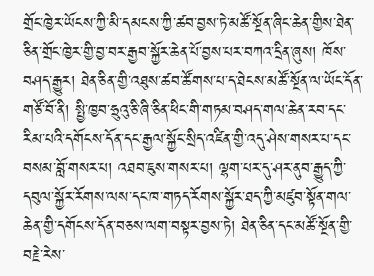གྲོང་ཁྱེར་ཡོངས་ཀྱི་མི་དམངས་ཀྱི་ཚབ་བྱས་ཏེ་མཚོ་སྔོན་ཞིང་ཆེན་གྱིས་ཐེན་ཅིན་གྲོང་ཁྱེར་གྱི་བྱ་བར་རྒྱབ་སྐྱོར་ཆེན་པོ་བྱས་པར་བཀའ་དྲིན་ཞུས། ཁོས་བཤད་རྒྱུར། ཐེན་ཅིན་གྱི་འཐུས་ཚབ་ཚོགས་པ་ད་ཐེངས་མཚོ་སྔོན་ལ་ཡོང་དོན་གཙོ་བོ་ནི། སྤྱི་ཁྱབ་ཧྲུའུ་ཅི་ཞི་ཅིན་ཕིང་གི་གཏམ་བཤད་གལ་ཆེན་རབ་དང་རིམ་པའི་དགོངས་དོན་དང་རྒྱལ་སྐྱོང་སྲིད་འཛིན་གྱི་འདུ་ཤེས་གསར་པ་དང་བསམ་བློ་གསར་པ། འཐབ་ཇུས་གསར་པ། ལྷག་པར་དུ་ཤར་ནུབ་རྒྱུད་ཀྱི་དབུལ་སྐྱོར་རོགས་ལས་དང་ཁ་གཏད་རོགས་སྐྱོར་ཐད་ཀྱི་མཛུབ་སྟོན་གལ་ཆེན་གྱི་དགོངས་དོན་བཅས་ལག་བསྟར་བྱས་ཏེ། ཐེན་ཅིན་དང་མཚོ་སྔོན་གྱི་བརྗེ་རེས་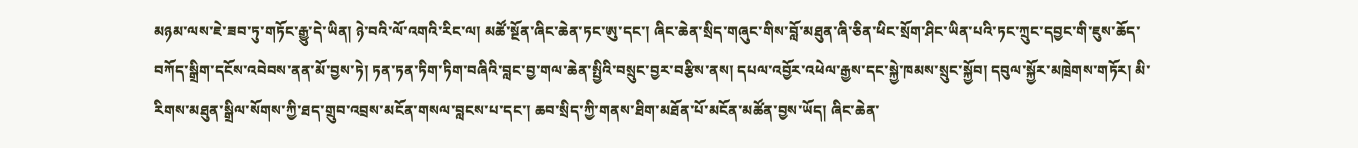མཉམ་ལས་ཇེ་ཟབ་ཏུ་གཏོང་རྒྱུ་དེ་ཡིན། ཉེ་བའི་ལོ་འགའི་རིང་ལ། མཚོ་སྔོན་ཞིང་ཆེན་ཏང་ཨུ་དང་། ཞིང་ཆེན་སྲིད་གཞུང་གིས་བློ་མཐུན་ཞི་ཅིན་ཕིང་སྲོག་ཤིང་ཡིན་པའི་ཏང་ཀྲུང་དབྱང་གི་ཇུས་ཆོད་བཀོད་སྒྲིག་དངོས་འབེབས་ནན་མོ་བྱས་ཏེ། ཏན་ཏན་ཏིག་ཏིག་བཞིའི་བླང་བྱ་གལ་ཆེན་སྤྱིའི་བསྲུང་བྱར་བརྩིས་ནས། དཔལ་འབྱོར་འཕེལ་རྒྱས་དང་སྐྱེ་ཁམས་སྲུང་སྐྱོབ། དབུལ་སྐྱོར་མཁྲེགས་གཏོར། མི་རིགས་མཐུན་སྒྲིལ་སོགས་ཀྱི་ཐད་གྲུབ་འབྲས་མངོན་གསལ་བླངས་པ་དང་། ཆབ་སྲིད་ཀྱི་གནས་ཐིག་མཐོན་པོ་མངོན་མཚོན་བྱས་ཡོད། ཞིང་ཆེན་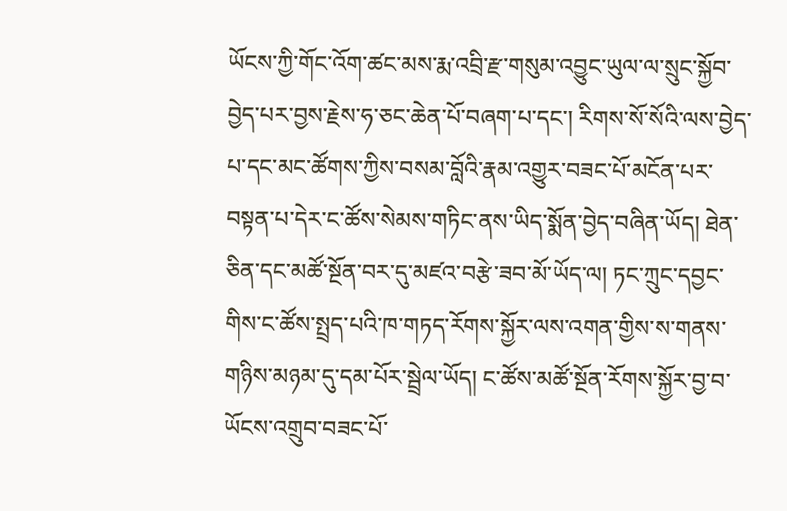ཡོངས་ཀྱི་གོང་འོག་ཚང་མས་རྨ་འབྲི་རྫ་གསུམ་འབྱུང་ཡུལ་ལ་སྲུང་སྐྱོབ་བྱེད་པར་བྱས་རྗེས་ཧ་ཅང་ཆེན་པོ་བཞག་པ་དང་། རིགས་སོ་སོའི་ལས་བྱེད་པ་དང་མང་ཚོགས་ཀྱིས་བསམ་བློའི་རྣམ་འགྱུར་བཟང་པོ་མངོན་པར་བསྟན་པ་དེར་ང་ཚོས་སེམས་གཏིང་ནས་ཡིད་སྨོན་བྱེད་བཞིན་ཡོད། ཐེན་ཅིན་དང་མཚོ་སྔོན་བར་དུ་མཛའ་བརྩེ་ཟབ་མོ་ཡོད་ལ། ཏང་ཀྲུང་དབྱང་གིས་ང་ཚོས་སྤྲད་པའི་ཁ་གཏད་རོགས་སྐྱོར་ལས་འགན་གྱིས་ས་གནས་གཉིས་མཉམ་དུ་དམ་པོར་སྦྲེལ་ཡོད། ང་ཚོས་མཚོ་སྔོན་རོགས་སྐྱོར་བྱ་བ་ཡོངས་འགྲུབ་བཟང་པོ་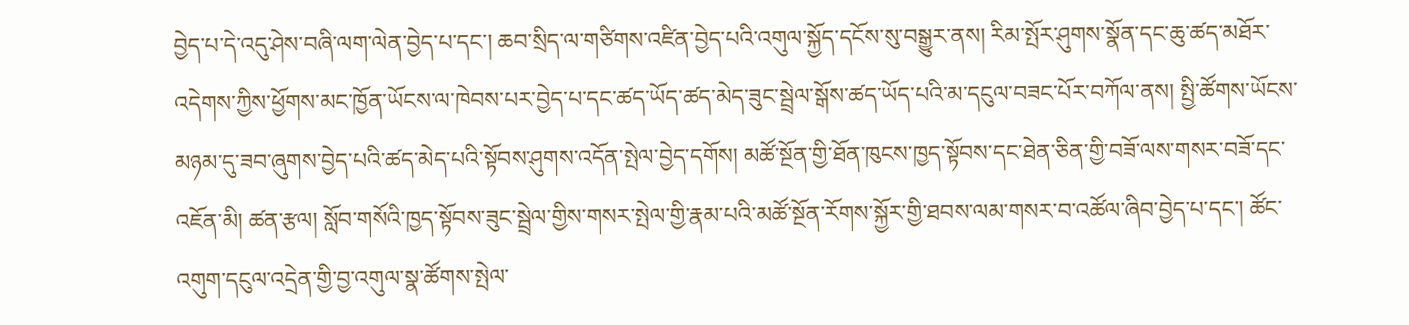བྱེད་པ་དེ་འདུ་ཤེས་བཞི་ལག་ལེན་བྱེད་པ་དང་། ཆབ་སྲིད་ལ་གཙིགས་འཛིན་བྱེད་པའི་འགུལ་སྐྱོད་དངོས་སུ་བསྒྱུར་ནས། རིམ་སྤོར་ཤུགས་སྣོན་དང་ཆུ་ཚད་མཐོར་འདེགས་ཀྱིས་ཕྱོགས་མང་ཁྱོན་ཡོངས་ལ་ཁེབས་པར་བྱེད་པ་དང་ཚད་ཡོད་ཚད་མེད་ཟུང་སྦྲེལ་སྒོས་ཚད་ཡོད་པའི་མ་དངུལ་བཟང་པོར་བཀོལ་ནས། སྤྱི་ཚོགས་ཡོངས་མཉམ་དུ་ཟབ་ཞུགས་བྱེད་པའི་ཚད་མེད་པའི་སྟོབས་ཤུགས་འདོན་སྤེལ་བྱེད་དགོས། མཚོ་སྔོན་གྱི་ཐོན་ཁུངས་ཁྱད་སྟོབས་དང་ཐེན་ཅིན་གྱི་བཟོ་ལས་གསར་བཟོ་དང་འཇོན་མི། ཚན་རྩལ། སློབ་གསོའི་ཁྱད་སྟོབས་ཟུང་སྦྲེལ་གྱིས་གསར་སྤེལ་གྱི་རྣམ་པའི་མཚོ་སྔོན་རོགས་སྐྱོར་གྱི་ཐབས་ལམ་གསར་བ་འཚོལ་ཞིབ་བྱེད་པ་དང་། ཚོང་འགུག་དངུལ་འདྲེན་གྱི་བྱ་འགུལ་སྣ་ཚོགས་སྤེལ་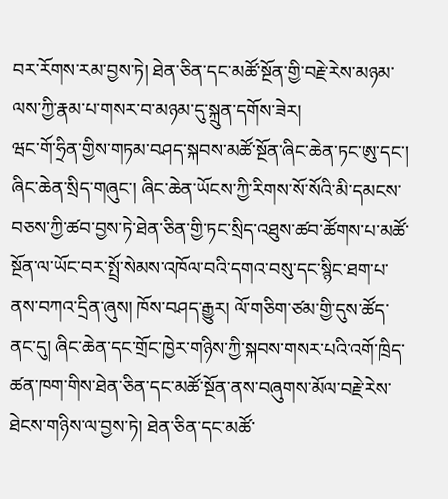བར་རོགས་རམ་བྱས་ཏེ། ཐེན་ཅིན་དང་མཚོ་སྔོན་གྱི་བརྗེ་རེས་མཉམ་ལས་ཀྱི་རྣམ་པ་གསར་བ་མཉམ་དུ་སྐྲུན་དགོས་ཟེར།
ཝང་གོ་ཧྲིན་གྱིས་གཏམ་བཤད་སྐབས་མཚོ་སྔོན་ཞིང་ཆེན་ཏང་ཨུ་དང་། ཞིང་ཆེན་སྲིད་གཞུང་། ཞིང་ཆེན་ཡོངས་ཀྱི་རིགས་སོ་སོའི་མི་དམངས་བཅས་ཀྱི་ཚབ་བྱས་ཏེ་ཐེན་ཅིན་གྱི་ཏང་སྲིད་འཐུས་ཚབ་ཚོགས་པ་མཚོ་སྔོན་ལ་ཡོང་བར་སྤྲོ་སེམས་འཁོལ་བའི་དགའ་བསུ་དང་སྙིང་ཐག་པ་ནས་བཀའ་དྲིན་ཞུས། ཁོས་བཤད་རྒྱུར། ལོ་གཅིག་ཙམ་གྱི་དུས་ཚོད་ནང་དུ། ཞིང་ཆེན་དང་གྲོང་ཁྱེར་གཉིས་ཀྱི་སྐབས་གསར་པའི་འགོ་ཁྲིད་ཚན་ཁག་གིས་ཐེན་ཅིན་དང་མཚོ་སྔོན་ནས་བཞུགས་མོལ་བརྗེ་རེས་ཐེངས་གཉིས་ལ་བྱས་ཏེ། ཐེན་ཅིན་དང་མཚོ་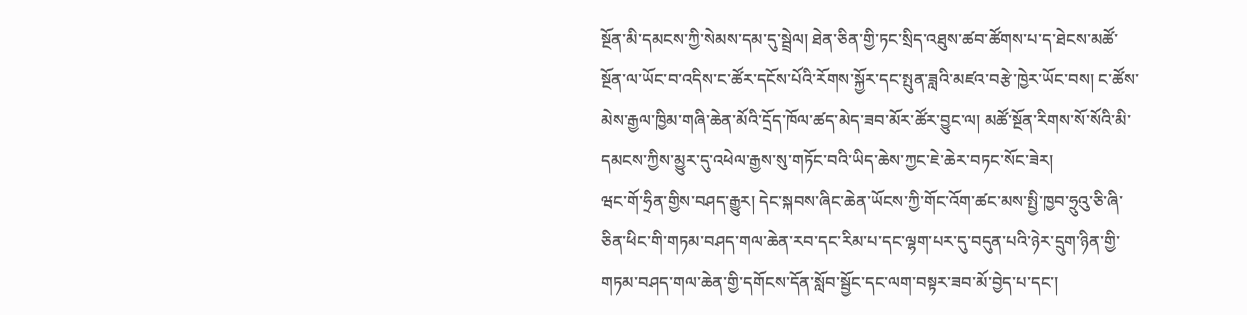སྔོན་མི་དམངས་ཀྱི་སེམས་དམ་དུ་སྦྲེལ། ཐེན་ཅིན་གྱི་ཏང་སྲིད་འཐུས་ཚབ་ཚོགས་པ་ད་ཐེངས་མཚོ་སྔོན་ལ་ཡོང་བ་འདིས་ང་ཚོར་དངོས་པོའི་རོགས་སྐྱོར་དང་སྤུན་ཟླའི་མཛའ་བརྩེ་ཁྱེར་ཡོང་བས། ང་ཚོས་མེས་རྒྱལ་ཁྱིམ་གཞི་ཆེན་མོའི་དྲོད་ཁོལ་ཚད་མེད་ཟབ་མོར་ཚོར་བྱུང་ལ། མཚོ་སྔོན་རིགས་སོ་སོའི་མི་དམངས་ཀྱིས་མྱུར་དུ་འཕེལ་རྒྱས་སུ་གཏོང་བའི་ཡིད་ཆེས་ཀྱང་ཇེ་ཆེར་བཏང་སོང་ཟེར།
ཝང་གོ་ཧྲིན་གྱིས་བཤད་རྒྱུར། དེང་སྐབས་ཞིང་ཆེན་ཡོངས་ཀྱི་གོང་འོག་ཚང་མས་སྤྱི་ཁྱབ་ཧྲུའུ་ཅི་ཞི་ཅིན་ཕིང་གི་གཏམ་བཤད་གལ་ཆེན་རབ་དང་རིམ་པ་དང་ལྷག་པར་དུ་བདུན་པའི་ཉེར་དྲུག་ཉིན་གྱི་གཏམ་བཤད་གལ་ཆེན་གྱི་དགོངས་དོན་སློབ་སྦྱོང་དང་ལག་བསྟར་ཟབ་མོ་བྱེད་པ་དང་།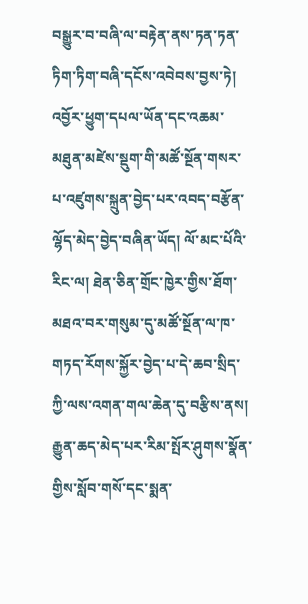བསྒྱུར་བ་བཞི་ལ་བརྟེན་ནས་ཏན་ཏན་ཏིག་ཏིག་བཞི་དངོས་འབེབས་བྱས་ཏེ། འབྱོར་ཕྱུག་དཔལ་ཡོན་དང་འཆམ་མཐུན་མཛེས་སྡུག་གི་མཚོ་སྔོན་གསར་པ་འཛུགས་སྐྲུན་བྱེད་པར་འབད་བརྩོན་ལྷོད་མེད་བྱེད་བཞིན་ཡོད། ལོ་མང་པོའི་རིང་ལ། ཐེན་ཅིན་གྲོང་ཁྱེར་གྱིས་ཐོག་མཐའ་བར་གསུམ་དུ་མཚོ་སྔོན་ལ་ཁ་གཏད་རོགས་སྐྱོར་བྱེད་པ་དེ་ཆབ་སྲིད་ཀྱི་ལས་འགན་གལ་ཆེན་དུ་བརྩིས་ནས། རྒྱུན་ཆད་མེད་པར་རིམ་སྤོར་ཤུགས་སྣོན་གྱིས་སློབ་གསོ་དང་སྨན་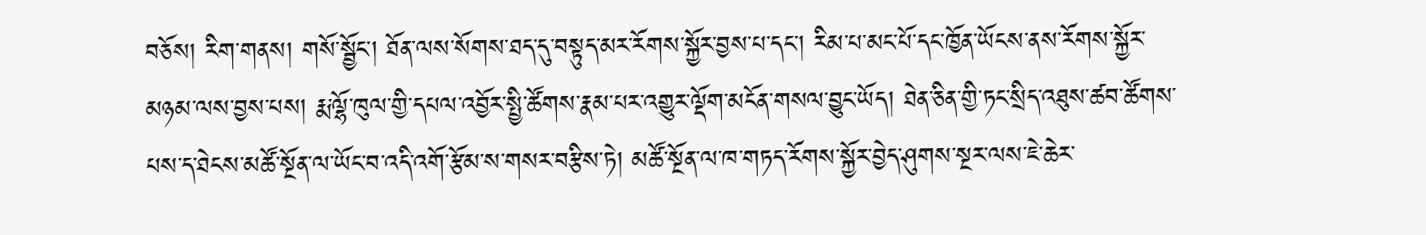བཅོས། རིག་གནས། གསོ་སྦྱོང་། ཐོན་ལས་སོགས་ཐད་དུ་བསྟུད་མར་རོགས་སྐྱོར་བྱས་པ་དང་། རིམ་པ་མང་པོ་དང་ཁྱོན་ཡོངས་ནས་རོགས་སྐྱོར་མཉམ་ལས་བྱས་པས། རྨ་ལྷོ་ཁུལ་གྱི་དཔལ་འབྱོར་སྤྱི་ཚོགས་རྣམ་པར་འགྱུར་ལྡོག་མངོན་གསལ་བྱུང་ཡོད། ཐེན་ཅིན་གྱི་ཏང་སྲིད་འཐུས་ཚབ་ཚོགས་པས་ད་ཐེངས་མཚོ་སྔོན་ལ་ཡོང་བ་འདི་འགོ་རྩོམ་ས་གསར་བརྩིས་ཏེ། མཚོ་སྔོན་ལ་ཁ་གཏད་རོགས་སྐྱོར་བྱེད་ཤུགས་སྔར་ལས་ཇེ་ཆེར་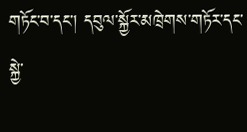གཏོང་བ་དང་། དབུལ་སྐྱོར་མཁྲེགས་གཏོར་དང་སྐྱེ་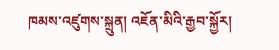ཁམས་འཛུགས་སྐྲུན། འཇོན་མིའི་རྒྱབ་སྐྱོར།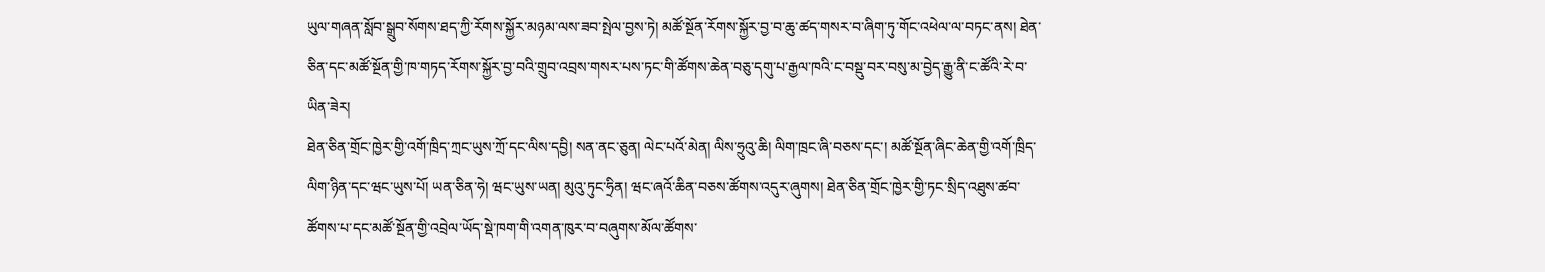ཡུལ་གཞན་སློབ་སྒྲུབ་སོགས་ཐད་ཀྱི་རོགས་སྐྱོར་མཉམ་ལས་ཟབ་སྤེལ་བྱས་ཏེ། མཚོ་སྔོན་རོགས་སྐྱོར་བྱ་བ་ཆུ་ཚད་གསར་བ་ཞིག་ཏུ་གོང་འཕེལ་ལ་བཏང་ནས། ཐེན་ཅིན་དང་མཚོ་སྔོན་གྱི་ཁ་གཏད་རོགས་སྐྱོར་བྱ་བའི་གྲུབ་འབྲས་གསར་པས་ཏང་གི་ཚོགས་ཆེན་བཅུ་དགུ་པ་རྒྱལ་ཁའི་ང་བསྡུ་བར་བསུ་མ་བྱེད་རྒྱུ་ནི་ང་ཚོའི་རེ་བ་ཡིན་ཟེར།
ཐེན་ཅིན་གྲོང་ཁྱེར་གྱི་འགོ་ཁྲིད་ཀྲང་ཡུས་ཀྲོ་དང་ལིས་དབྱི། སན་ནང་ཅུན། ལེང་པའོ་མེན། ལིས་ཧྲུའུ་ཆི། ལིག་ཁྲང་ཞི་བཅས་དང་། མཚོ་སྔོན་ཞིང་ཆེན་གྱི་འགོ་ཁྲིད་ལིག་ཉིན་དང་ཝང་ཡུས་པོ། ཡན་ཅིན་ཧེ། ཝང་ཡུས་ཡན། མུའུ་ཏུང་ཧྲིན། ཝང་ཞའོ་ཆིན་བཅས་ཚོགས་འདུར་ཞུགས། ཐེན་ཅིན་གྲོང་ཁྱེར་གྱི་ཏང་སྲིད་འཐུས་ཚབ་ཚོགས་པ་དང་མཚོ་སྔོན་གྱི་འབྲེལ་ཡོད་སྡེ་ཁག་གི་འགན་ཁུར་བ་བཞུགས་མོལ་ཚོགས་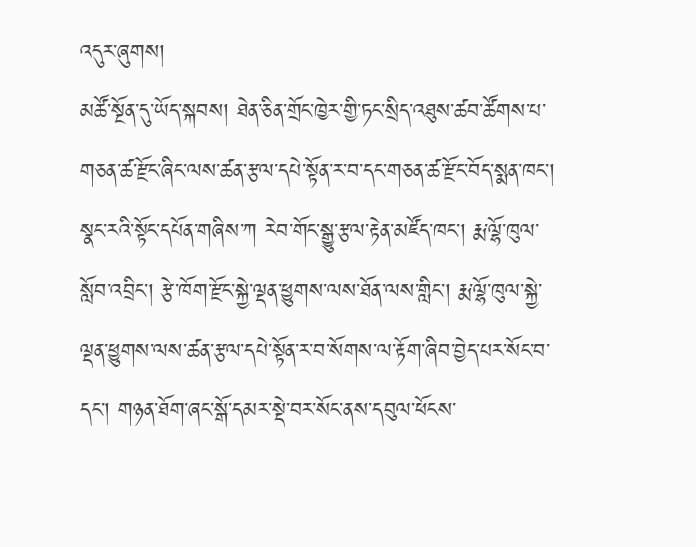འདུར་ཞུགས།
མཚོ་སྔོན་དུ་ཡོད་སྐབས། ཐེན་ཅིན་གྲོང་ཁྱེར་གྱི་ཏང་སྲིད་འཐུས་ཚབ་ཚོགས་པ་གཅན་ཚ་རྫོང་ཞིང་ལས་ཚན་རྩལ་དཔེ་སྟོན་ར་བ་དང་གཅན་ཚ་རྫོང་བོད་སྨན་ཁང་། སྣང་རའི་སྟོང་དཔོན་གཞིས་ཀ རེབ་གོང་སྒྱུ་རྩལ་རྟེན་མཛོད་ཁང་། རྨ་ལྷོ་ཁུལ་སློབ་འབྲིང་། རྩེ་ཁོག་རྫོང་སྐྱེ་ལྡན་ཕྱུགས་ལས་ཐོན་ལས་གླིང་། རྨ་ལྷོ་ཁུལ་སྐྱེ་ལྡན་ཕྱུགས་ལས་ཚན་རྩལ་དཔེ་སྟོན་ར་བ་སོགས་ལ་རྟོག་ཞིབ་བྱེད་པར་སོང་བ་དང་། གཉན་ཐོག་ཞང་སྒོ་དམར་སྡེ་བར་སོང་ནས་དབུལ་ཕོངས་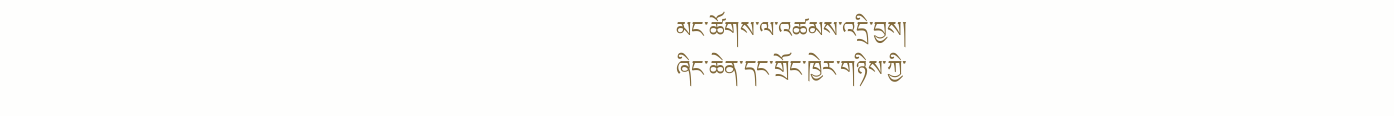མང་ཚོགས་ལ་འཚམས་འདྲི་བྱས།
ཞིང་ཆེན་དང་གྲོང་ཁྱེར་གཉིས་ཀྱི་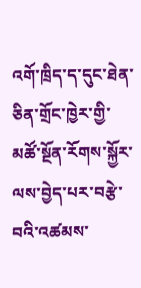འགོ་ཁྲིད་ད་དུང་ཐེན་ཅིན་གྲོང་ཁྱེར་གྱི་མཚོ་སྔོན་རོགས་སྐྱོར་ལས་བྱེད་པར་བརྩེ་བའི་འཚམས་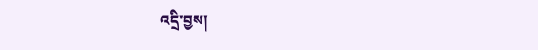འདྲི་བྱས།